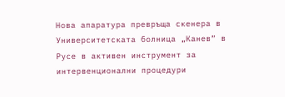Нова апаратура превръща скенера в Университетската болница „Канев“ в Русе в активен инструмент за интервенционални процедури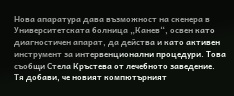Нова апаратура дава възможност на скенера в Университетската болница „Канев“, освен като диагностичен апарат, да действа и като активен инструмент за интервенционални процедури. Това съобщи Стела Кръстева от лечебното заведение.
Тя добави, че новият компютърният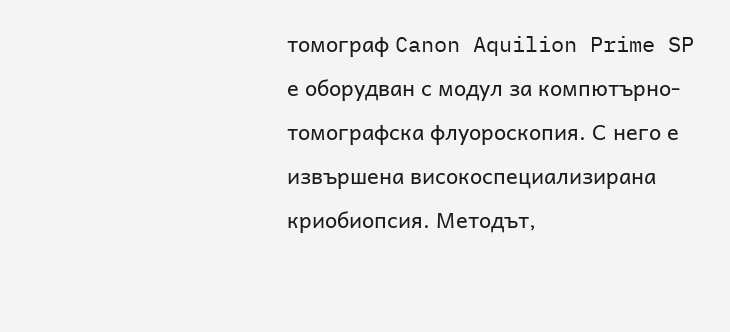томограф Canon Aquilion Prime SP е оборудван с модул за компютърно-томографска флуороскопия. С него е извършена високоспециализирана криобиопсия. Методът,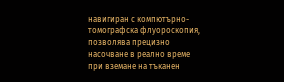навигиран с компютърно-томографска флуороскопия, позволява прецизно насочване в реално време при вземане на тъканен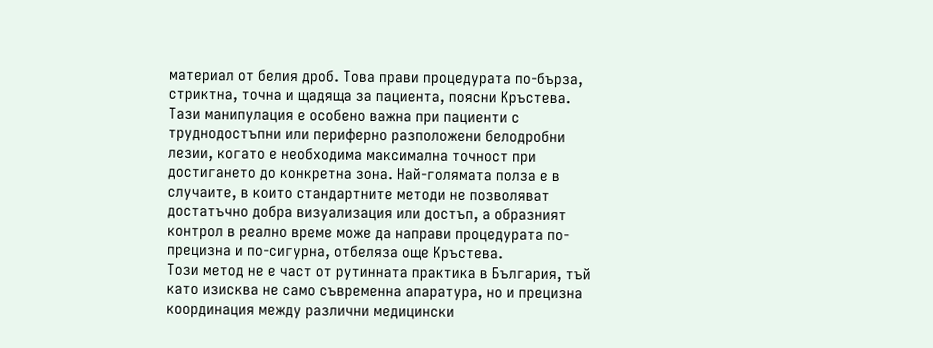материал от белия дроб. Това прави процедурата по-бърза, стриктна, точна и щадяща за пациента, поясни Кръстева.
Тази манипулация е особено важна при пациенти с труднодостъпни или периферно разположени белодробни лезии, когато е необходима максимална точност при достигането до конкретна зона. Най-голямата полза е в случаите, в които стандартните методи не позволяват достатъчно добра визуализация или достъп, а образният контрол в реално време може да направи процедурата по-прецизна и по-сигурна, отбеляза още Кръстева.
Този метод не е част от рутинната практика в България, тъй като изисква не само съвременна апаратура, но и прецизна координация между различни медицински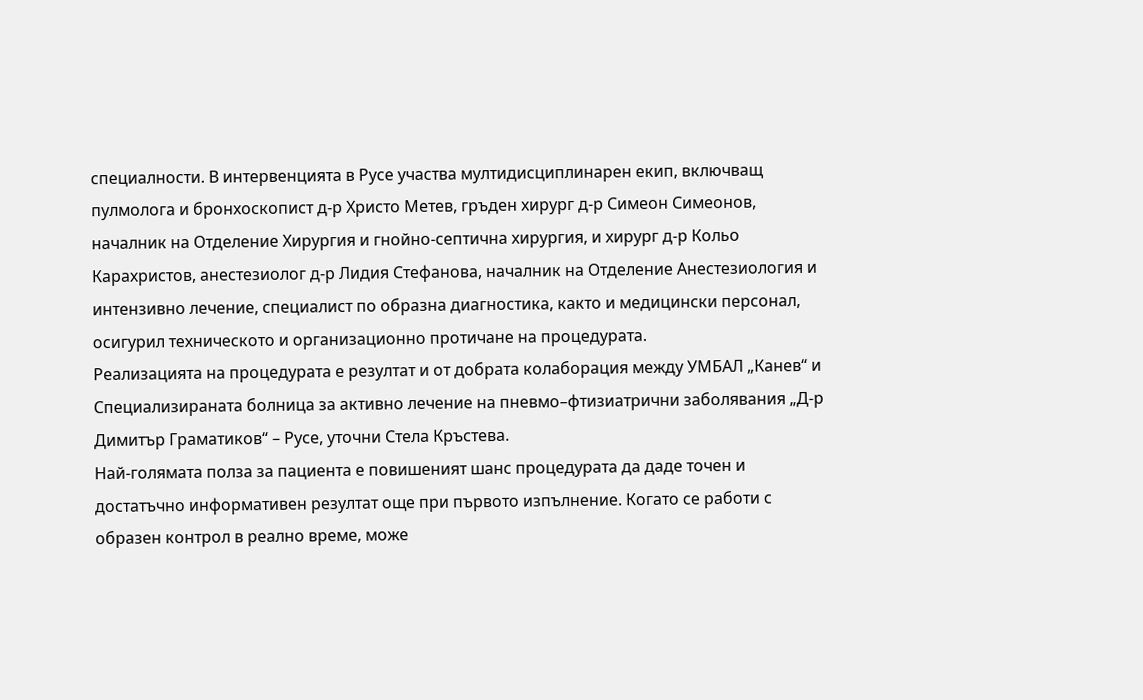специалности. В интервенцията в Русе участва мултидисциплинарен екип, включващ пулмолога и бронхоскопист д-р Христо Метев, гръден хирург д-р Симеон Симеонов, началник на Отделение Хирургия и гнойно-септична хирургия, и хирург д-р Кольо Карахристов, анестезиолог д-р Лидия Стефанова, началник на Отделение Анестезиология и интензивно лечение, специалист по образна диагностика, както и медицински персонал, осигурил техническото и организационно протичане на процедурата.
Реализацията на процедурата е резултат и от добрата колаборация между УМБАЛ „Канев“ и Специализираната болница за активно лечение на пневмо–фтизиатрични заболявания „Д-р Димитър Граматиков“ – Русе, уточни Стела Кръстева.
Най-голямата полза за пациента е повишеният шанс процедурата да даде точен и достатъчно информативен резултат още при първото изпълнение. Когато се работи с образен контрол в реално време, може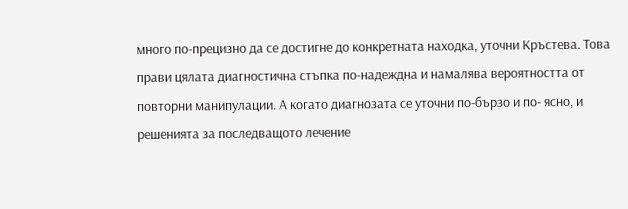много по-прецизно да се достигне до конкретната находка, уточни Кръстева. Това прави цялата диагностична стъпка по-надеждна и намалява вероятността от повторни манипулации. А когато диагнозата се уточни по-бързо и по- ясно, и решенията за последващото лечение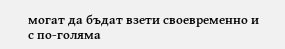могат да бъдат взети своевременно и с по-голяма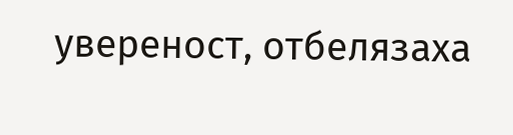увереност, отбелязаха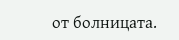от болницата.